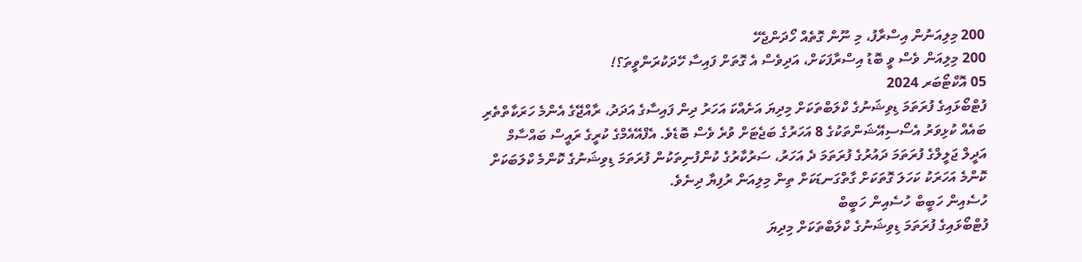200 މިލިއަނުން އިސްރާފު، މި ނޫން ގޮތެއް ހޯދަންޖެހޭ
200 މިލިއަން ވެސް ވީ ބޮޑު އިސްރާފަކަށް، އަދިވެސް އެ ގޮތަށް ފައިސާ ހޭދަކުރަންވީތަ؟!
05 އޮކްޓޯބަރ 2024
ފުޓްބޯޅައިގެ ފުރަތަމަ ޑިވިޝަނުގެ ކްލަބްތަކަށް މިދިޔަ އަށެއްކަ އަހަރު ދިން ފައިސާގެ އަދަދު، ރާއްޖޭގެ އެންމެ ހަރަކާތްތެރި ބައެއް ކުޅިވަރު އެސޯސިއޭޝަންތަކުގެ 8 އަހަރުގެ ބަޖެޓަށް ވުރެ ވެސް ބޮޑެވެ. އެފްއޭއެމްގެ ކުރީގެ ރައީސް ބައްސާމް އަދީލް ޖަލީލްގެ ފުރަތަމަ ދައުރުގެ ފުރަތަމަ ދެ އަހަރު، ސަރުކާރުގެ ކުންފުނިތަކުން ފުރަތަމަ ޑިވިޝަނުގެ ކޮންމެ ކްލަބަކަށް ކޮންމެ އަހަރަކު ކަހަލަ ގޮތަކަށް ގާތްގަނޑަކަށް ތިން މިލިއަން ރުފިޔާ ދިނެވެ.
ހުސެއިން ހަބީބް ހުސެއިން ހަބީބް
ފުޓްބޯޅައިގެ ފުރަތަމަ ޑިވިޝަނުގެ ކްލަބްތަކަށް މިދިޔަ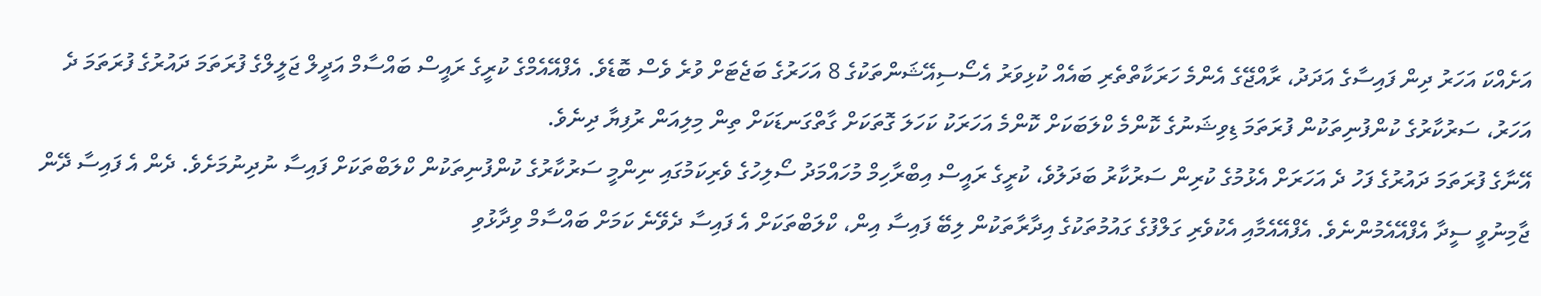އަށެއްކަ އަހަރު ދިން ފައިސާގެ އަދަދު، ރާއްޖޭގެ އެންމެ ހަރަކާތްތެރި ބައެއް ކުޅިވަރު އެސޯސިއޭޝަންތަކުގެ 8 އަހަރުގެ ބަޖެޓަށް ވުރެ ވެސް ބޮޑެވެ. އެފްއޭއެމްގެ ކުރީގެ ރައީސް ބައްސާމް އަދީލް ޖަލީލްގެ ފުރަތަމަ ދައުރުގެ ފުރަތަމަ ދެ އަހަރު، ސަރުކާރުގެ ކުންފުނިތަކުން ފުރަތަމަ ޑިވިޝަނުގެ ކޮންމެ ކްލަބަކަށް ކޮންމެ އަހަރަކު ކަހަލަ ގޮތަކަށް ގާތްގަނޑަކަށް ތިން މިލިއަން ރުފިޔާ ދިނެވެ.
އޭނާގެ ފުރަތަމަ ދައުރުގެ ފަހު ދެ އަހަރަށް އެޅުމުގެ ކުރިން ސަރުކާރު ބަދަލުވެ، ކުރީގެ ރައީސް އިބްރާހިމް މުހައްމަދު ސޯލިހުގެ ވެރިކަމުގައި ނިންމީ ސަރުކާރުގެ ކުންފުނިތަކުން ކްލަބްތަކަށް ފައިސާ ނުދިނުމަށެވެ. ދެން އެ ފައިސާ ދޭން ޖާމިނުވީ ސީދާ އެފްއޭއެމުންނެވެ. އެފްއޭއެމާއި އެކުވެރި ގަލްފުގެ ގައުމުތަކުގެ އިދާރާތަކުން ލިބޭ ފައިސާ އިން، ކްލަބްތަކަށް އެ ފައިސާ ދެވޭނެ ކަމަށް ބައްސާމް ވިދާޅުވި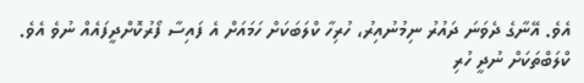އެވެ. އޭނާގެ ދެވަނަ ދައުރު ނިމުނުއިރު، ހުރިހާ ކްލަބަކަށް ހަމައަށް އެ ފައިސާ ފޯރުކޮށްދީފައެއް ނުވެ އެވެ. ކްލަބްތަކަށް ނުދީ ހުރި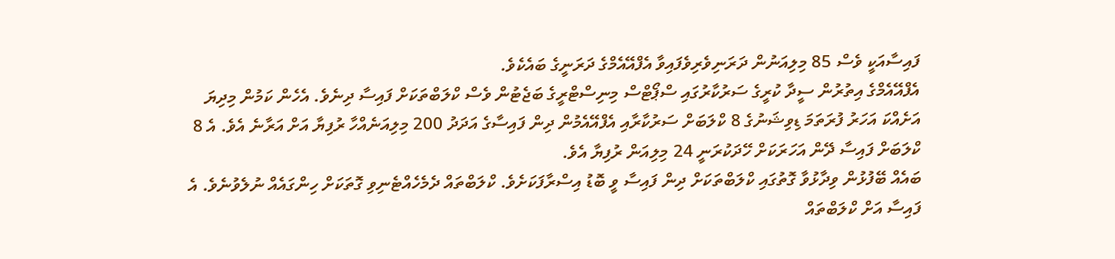ފައިސާއަކީ ވެސް 85 މިލިއަނުން ދަރަނިވެރިވެފައިވާ އެފްއޭއެމްގެ ދަރަނީގެ ބައެކެވެ.
އެފްއޭއެމްގެ އިތުރުން ސީދާ ކުރީގެ ސަރުކާރުގައި ސްޕޯޓްސް މިނިސްޓްރީގެ ބަޖެޓުން ވެސް ކްލަބްތަކަށް ފައިސާ ދިނެވެ. އެހެން ކަމުން މިދިޔަ އަށެއްކަ އަހަރު ފުރަތަމަ ޑިވިޝަނުގެ 8 ކްލަބަށް ސަރުކާރާއި އެފްއޭއެމުން ދިން ފައިސާގެ އަދަދު 200 މިލިއަނެއްހާ ރުފިޔާ އަށް އަރާނެ އެވެ. އެ 8 ކްލަބަށް ފައިސާ ދޭން އަހަރަކަށް ހޭދަކުރަނީ 24 މިލިއަން ރުފިޔާ އެވެ.
ބައެއް ބޭފުޅުން ވިދާޅުވާ ގޮތުގައި ކްލަބްތަކަށް ދިން ފައިސާ ވީ ބޮޑު އިސްރާފަކަށެވެ. ކްލަބްތައް ދެމެހެއްޓެނިވި ގޮތަކަށް ހިންގައެއް ނުލެވުނެވެ. އެ ފައިސާ އަށް ކްލަބްތައް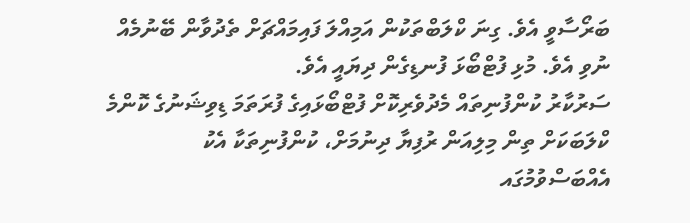ބަރޯސާވީ އެވެ. ގިނަ ކްލަބްތަކުން އަމިއްލަ ފައިމައްޗަށް ތެދުވާން ބޭނުމެއް ނުވި އެވެ. މުޅި ފުޓްބޯޅަ ފުނޑިގެން ދިޔައީ އެވެ.
ސަރުކާރު ކުންފުނިތައް މެދުވެރިކޮށް ފުޓްބޯޅައިގެ ފުރަތަމަ ޑިވިޝަނުގެ ކޮންމެ ކްލަބަކަށް ތިން މިލިއަން ރުފިޔާ ދިނުމަށް، ކުންފުނިތަކާ އެކު އެއްބަސްވުމުގައ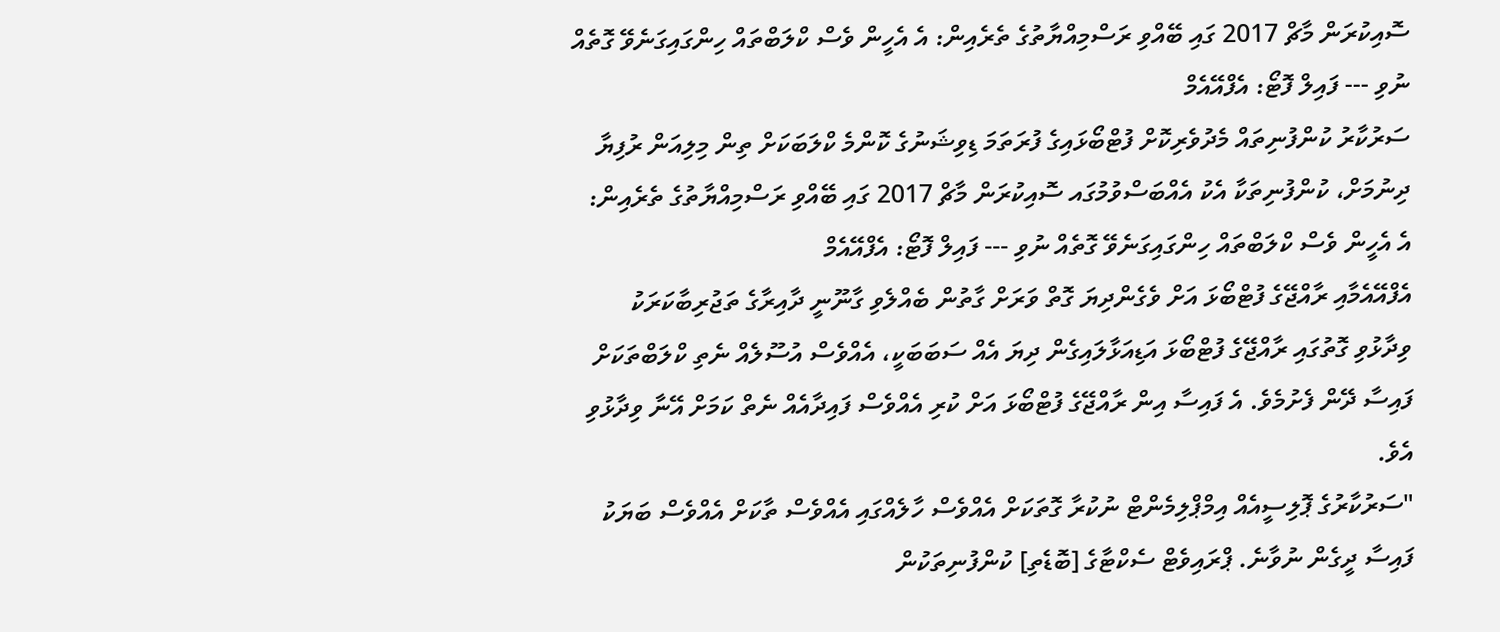ސޮއިކުރަން މާޗް 2017 ގައި ބޭއްވި ރަސްމިއްޔާތުގެ ތެރެއިން: އެ އެހީން ވެސް ކްލަބްތައް ހިންގައިގަނެވޭ ގޮތެއް ނުވި --- ފައިލް ފޮޓޯ: އެފްއޭއެމް
ސަރުކާރު ކުންފުނިތައް މެދުވެރިކޮށް ފުޓްބޯޅައިގެ ފުރަތަމަ ޑިވިޝަނުގެ ކޮންމެ ކްލަބަކަށް ތިން މިލިއަން ރުފިޔާ ދިނުމަށް، ކުންފުނިތަކާ އެކު އެއްބަސްވުމުގައ ސޮއިކުރަން މާޗް 2017 ގައި ބޭއްވި ރަސްމިއްޔާތުގެ ތެރެއިން: އެ އެހީން ވެސް ކްލަބްތައް ހިންގައިގަނެވޭ ގޮތެއް ނުވި --- ފައިލް ފޮޓޯ: އެފްއޭއެމް
އެފްއޭއެމާއި ރާއްޖޭގެ ފުޓްބޯޅަ އަށް ވެގެންދިޔަ ގޮތް ވަރަށް ގާތުން ބެއްލެވި ގާނޫނީ ދާއިރާގެ ތަޖުރިބާކަރަކު ވިދާޅުވި ގޮތުގައި ރާއްޖޭގެ ފުޓްބޯޅަ އަޑިއަޅާލައިގެން ދިޔަ އެއް ސަބަބަކީ، އެއްވެސް އުސޫލެއް ނެތި ކްލަބްތަކަށް ފައިސާ ދޭން ފެށުމެވެ. އެ ފައިސާ އިން ރާއްޖޭގެ ފުޓްބޯޅަ އަށް ކުރި އެއްވެސް ފައިދާއެއް ނެތް ކަމަށް އޭނާ ވިދާޅުވި އެވެ.
"ސަރުކާރުގެ ޕޮލިސީއެއް އިމްޕްލިމެންޓް ނުކުރާ ގޮތަކަށް އެއްވެސް ހާލެއްގައި އެއްވެސް ތާކަށް އެއްވެސް ބަޔަކު ފައިސާ ދީގެން ނުވާނެ. ޕްރައިވެޓް ސެކްޓާގެ [ބޮޑެތި] ކުންފުނިތަކުން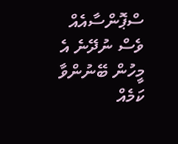ސްޕޮންސާއެއް ވެސް ނުދޭނެ އެ މީހުން ބޭނުންވާ ކަމެއް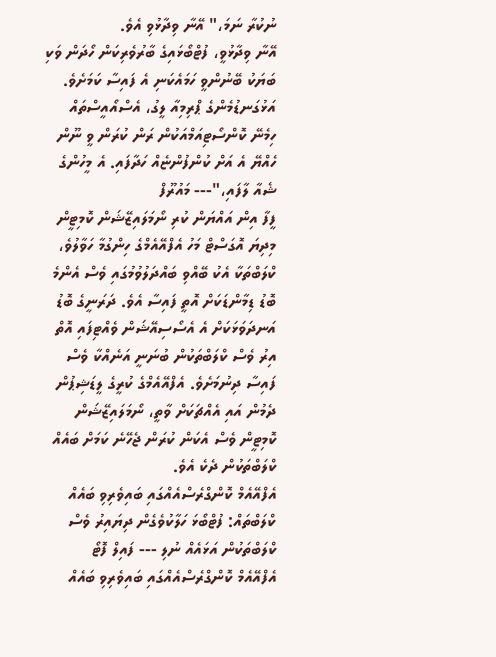ނުކުރާ ނަމަ،" އޭނާ ވިދާޅުވި އެވެ.
އޭނާ ވިދާޅުވީ، ފުޓްބޯޅައިގެ ބާރުވެރިކަން ހޯދަން ވަކި ބަޔަކު ބޭނުންވީ ހަމައެކަނި އެ ފައިސާ ކަމަށެވެ.
އަޅުގަނޑުމެންގެ ޕްރިމިއާ ލީގު، އެސްއޯއީސްތައް ހިމެނޭ ކޮންސޯޓިއަމްއަކުން ރަން ކުރަން ވީ ނޫން ހެއްޔޭ އެ އަށް ކުންފުންޏެއް ހަދާފައި. އެ މީހުންގެ ޝެއާ ލާފައި،"--- މައުރޫފް
ފީފާ އިން އައްޔަން ކުރި ނޯމަލައިޒޭޝަން ކޮމިޓީން މިދިޔަ އޮގަސްޓް މަހު އެފްއޭއެމްގެ ހިންގުމާ ހަވާލުވެ، ކްލަބްތަކާ އެކު ބޭއްވި ބައްދަލުވުމުގައި ވެސް އެންމެ ބޮޑު ޑިމާންޑަކަށް އޮތީ ފައިސާ އެވެ. ދަރަނީގެ ބޮޑު އަނދަވަޅަކަށް އެ އެސޯސިއޭޝަން ވެއްޓިފައި އޮތް އިރު ވެސް ކްލަބްތަކުން ބުނަނީ އަނެއްކާ ވެސް ފައިސާ ދިނުމަށެވެ. އެފްއޭއެމްގެ ކުރީގެ ލީޑަޝިޕުން ދެމުން އައި އެއްޗަކަށް ވާތީ، ނޯމަލައިޒޭޝަން ކޮމިޓީން ވެސް އެކަން ކުރަން ޖެހޭނެ ކަމަށް ބައެއް ކްލަބްތަކުން ދެކެ އެވެ.
އެފްއޭއެމް ކޮންގްރެސްއެއްގައި ބައިވެރިވި ބައެއް ކްލަބްތައް: ފުޓްބޯޅަ ހަލާކުވެގެން ދިޔައިރު ވެސް ކްލަބްތަކުން އަޅައެއް ނުލި --- ފައިލް ފޮޓޯ
އެފްއޭއެމް ކޮންގްރެސްއެއްގައި ބައިވެރިވި ބައެއް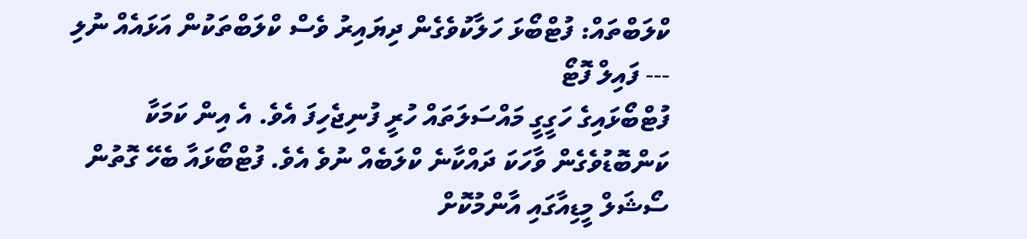ކްލަބްތައް: ފުޓްބޯޅަ ހަލާކުވެގެން ދިޔައިރު ވެސް ކްލަބްތަކުން އަޅައެއް ނުލި --- ފައިލް ފޮޓޯ
ފުޓްބޯޅައިގެ ހަގީގީ މައްސަލަތައް ހުރީ ފުނިޖެހިފަ އެވެ. އެ އިން ކަމަކާ ކަންބޮޑުވެގެން ވާހަކަ ދައްކާނެ ކްލަބެއް ނުވެ އެވެ. ފުޓްބޯޅައާ ބެހޭ ގޮތުން ސޯޝަލް މީޑިއާގައި އާންމުކޮށް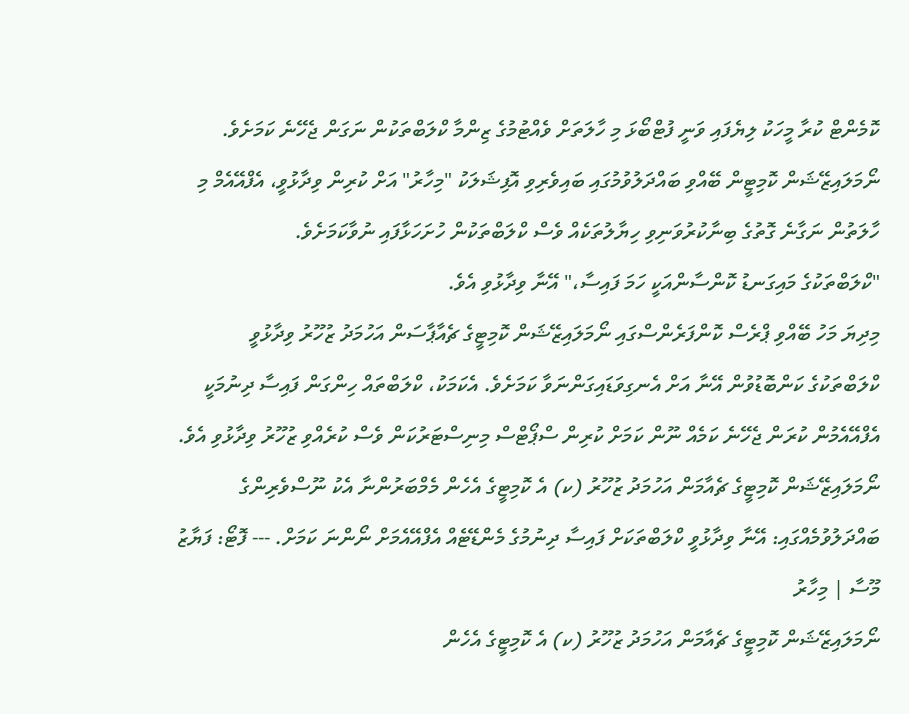ކޮމެންޓް ކުރާ މީހަކު ލިޔެފައި ވަނީ ފުޓްބޯޅަ މި ހާލަތަށް ވެއްޓުމުގެ ޒިންމާ ކްލަބްތަކުން ނަގަން ޖެހޭނެ ކަމަށެވެ.
ނޯމަލައިޒޭޝަން ކޮމިޓީން ބޭއްވި ބައްދަލުވުމުގައި ބައިވެރިވި އޮފިޝަލަކު "މިހާރު" އަށް ކުރިން ވިދާޅުވީ، އެފްއޭއެމް މި ހާލަތުން ނަގާނެ ގޮތުގެ ބިނާކުރުވަނިވި ހިޔާލުތަކެއް ވެސް ކްލަބްތަކުން ހުށަހަޅާފައި ނުވާކަމަށެވެ.
"ކްލަބްތަކުގެ މައިގަނޑު ކޮންސާންއަކީ ހަމަ ފައިސާ،" އޭނާ ވިދާޅުވި އެވެ.
މިދިޔަ މަހު ބޭއްވި ޕްރެސް ކޮންފަރެންސްގައި ނޯމަލައިޒޭޝަން ކޮމިޓީގެ ޗެއާޕާސަން އަހުމަދު ޒުހޫރު ވިދާޅުވީ ކްލަބްތަކުގެ ކަންބޮޑުވުން އޭނާ އަށް އެނގިވަޑައިގަންނަވާ ކަމަށެވެ. އެކަމަކު، ކްލަބްތައް ހިންގަން ފައިސާ ދިނުމަކީ އެފްއޭއެމުން ކުރަން ޖެހޭނެ ކަމެއް ނޫން ކަމަށް ކުރިން ސްޕޯޓްސް މިނިސްޓަރުކަން ވެސް ކުރެއްވި ޒުހޫރު ވިދާޅުވި އެވެ.
ނޯމަލައިޒޭޝަން ކޮމިޓީގެ ޗެއާމަން އަހުމަދު ޒުހޫރު (ކ) އެ ކޮމިޓީގެ އެހެން މެމްބަރުންނާ އެކު ނޫސްވެރިންގެ ބައްދަލުވުމެއްގައި: އޭނާ ވިދާޅުވީ ކްލަބްތަކަށް ފައިސާ ދިނުމުގެ މެންޑޭޓެއް އެފްއޭއެމަށް ނޯންނަ ކަމަށް. --- ފޮޓޯ: ފަޔާޒު މޫސާ | މިހާރު
ނޯމަލައިޒޭޝަން ކޮމިޓީގެ ޗެއާމަން އަހުމަދު ޒުހޫރު (ކ) އެ ކޮމިޓީގެ އެހެން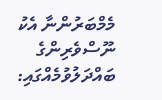މެމްބަރުންނާ އެކު ނޫސްވެރިންގެ ބައްދަލުވުމެއްގައި: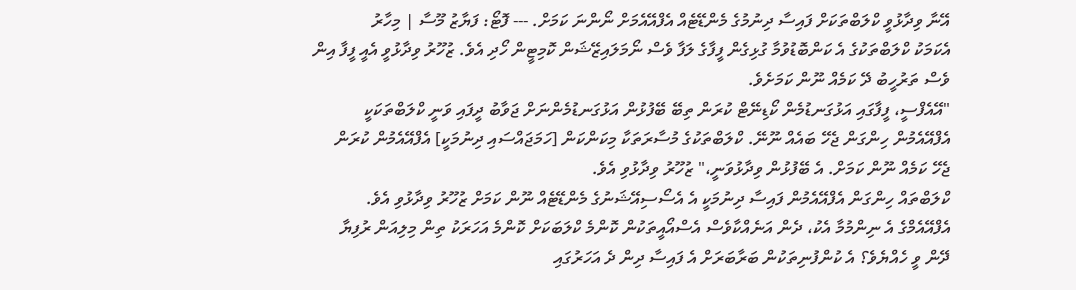އޭނާ ވިދާޅުވީ ކްލަބްތަކަށް ފައިސާ ދިނުމުގެ މެންޑޭޓެއް އެފްއޭއެމަށް ނޯންނަ ކަމަށް. --- ފޮޓޯ: ފަޔާޒު މޫސާ | މިހާރު
އެކަމަކު ކްލަބްތަކުގެ އެ ކަންބޮޑުވުމާ ގުޅިގެން ފީފާގެ ލަފާ ވެސް ނޯމަލައިޒޭޝަން ކޮމިޓީން ހޯދި އެވެ. ޒުހޫރު ވިދާޅުވީ އެއީ ފީފާ އިން ވެސް ތަރުހީބު ދޭ ކަމެއް ނޫން ކަމަށެވެ.
"އޭއެފްސީ، ފީފާގައި އަޅުގަނޑުމެން ކޯޑިނޭޓް ކުރަން ތިބޭ ބޭފުޅުން އަޅުގަނޑުމެންނަށް ޖަވާބު ދީފައި ވަނީ ކްލަބްތަކަކީ އެފްއޭއެމުން ހިންގަން ޖެހޭ ބައެއް ނޫނޭ. ކްލަބްތަކުގެ މުސާރަތަކާ މިކަންކަން [ހަމަޖައްސައި ދިނުމަކީ] އެފްއޭއެމުން ކުރަން ޖެހޭ ކަމެއް ނޫން ކަމަށް. އެ ބޭފުޅުން ވިދާޅުވަނީ،" ޒުހޫރު ވިދާޅުވި އެވެ.
ކްލަބްތައް ހިންގަން އެފްއޭއެމުން ފައިސާ ދިނުމަކީ އެ އެސޯސިއޭޝަނުގެ މެންޑޭޓެއް ނޫން ކަމަށް ޒުހޫރު ވިދާޅުވި އެވެ.
އެފްއޭއެމްގެ އެ ނިންމުމާ އެކު، ދެން އަނެއްކާވެސް އެސްއޯއީތަކުން ކޮންމެ ކްލަބަކަށް ކޮންމެ އަހަރަކު ތިން މިލިއަން ރުފިޔާ ދޭން ވީ ހެއްޔެވެ؟ އެ ކުންފުނިތަކުން ބަރާބަރަށް އެ ފައިސާ ދިން ދެ އަހަރުގައި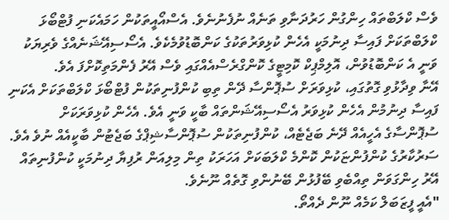ވެސް ކްލަބްތައް ހިންގުން ހަރުދަނާވި ތަނެއް ނުފެނުނެވެ. އެސްއޯއީތަކުން ހަމައެކަނި ފުޓްބޯޅަ ކްލަބްތަކަށް ފައިސާ ދިނުމަކީ އެހެން ކުޅިވަރުތަކުގެ ކަންބޮޑުވުމެކެވެ. އެސޯސިއޭޝަނެއްގެ ވެރިޔަކު ވަނީ އެ ކަންބޮޑުވުން، އޮލިމްޕިކް ކޮމިޓީގެ ކޮންގްރެސްއެއްގައި ވެސް އޭރު ފެންމަތިކޮށްފަ އެވެ.
އޭނާ ވިދާޅުވި ގޮތުގައި، ކުޅިވަރަށް ސުޕޮންސާ ދޭން ތިބި ކުންފުނިތަކުން ފުޓްބޯޅަ ކްލަބްތަކަށް އެކަނި ފައިސާ ދިނުމުން އެހެން ކުޅިވަރު އެސޯސިއޭޝަންތައް ބާކީ ވަނީ އެވެ. އެހެން ކުޅިވަރަކަށް ސުޕޮންސާގެ އެހީއެއް ދޭނެ ބަޖެޓެއް، ކުންފުނިތަކުން ސުޕޮންސާޝިޕްގެ ބަޖެޓުން ބާކީއެއް ނުވެ އެވެ.
ސަރުކާރުގެ ކުންފުންޏަކުން ކޮންމެ ކްލަބަކަށް އަހަރަކު ތިން މިލިއަން ރުފިޔާ ދިނުމަކީ ކުންފުނިތައް އޭރު ހިންގަވަން ތިއްބެވި ބޭފުޅުން ބޭނުންވި ގޮތެއް ނޫނެވެ.
"އެއީ ފީޒަބަލް ކަމެއް ނޫން ދެއްތޯ.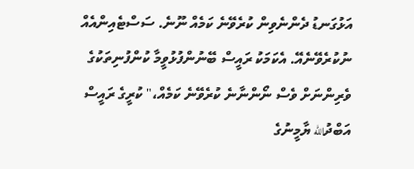އަޅުގަނޑު ދެންނެވިން ކުރެވޭނެ ކަމެއް ނޫނެ. ސަސްޓެއިންއެއް ނުކުރެވޭނެއޭ. އެކަމަކު ރައީސް ބޭނުންފުޅުވީމާ ކުންފުނިތަކުގެ ވެރިންނަށް ވެސް ނޯންނާނެ ކުރެވޭނެ ކަމެއް،" ކުރީގެ ރައީސް އަބްދުالله ޔާމީނުގެ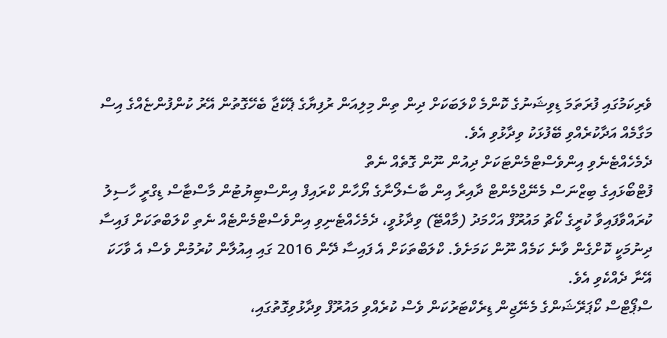ވެރިކަމުގައި ފުރަތަމަ ޑިވިޝަނުގެ ކޮންމެ ކްލަބަކަށް ދިން ތިން މިލިއަން ރުފިޔާގެ ޕެކޭޖާ ބެހޭގޮތުން އޭރު ކުންފުންޏެއްގެ އިސް މަގާމެއް އަދާކުރެއްވި ބޭފުޅަކު ވިދާޅުވި އެވެ.
ދެމެހެއްޓެނެވި އިންވެސްޓްމެންޓަކަށް ދިއުން ނޫން ގޮތެއް ނެތް
ފުޓްބޯޅައިގެ ބިޒްނަސް މެނޭޖްމެންޓް ދާއިރާ އިން ބާސެލޯނާގެ ޔޯހާން ކްރައިފް އިންސްޓިޔުޓުން މާސްޓާސް ޑިގްރީ ހާސިލު ކުރައްވާފައިވާ ކުރީގެ ކޯޗު މައުރޫފް އަހްމަދު (މާއްޓޭ) ވިދާޅުވީ، ދެމެހެއްޓެނިވި އިންވެސްޓްމެންޓެއް ނެތި ކްލަބްތަކަށް ފައިސާ ދިނުމަކީ ކޮށްގެން ވާނެ ކަމެއް ނޫން ކަމަށެވެ. ކްލަބްތަކަށް އެ ފައިސާ ދޭން 2016 ގައި އިއުލާން ކުރުމުން ވެސް އެ ވާހަކަ އޭނާ ދެއްކެވި އެވެ.
ސްޕޯޓްސް ކޯޕަރޭޝަންގެ މެނޭޖިން ޑިރެކްޓަރުކަން ވެސް ކުރެއްވި މައުރޫފް ވިދާޅުވިގޮތުގައި،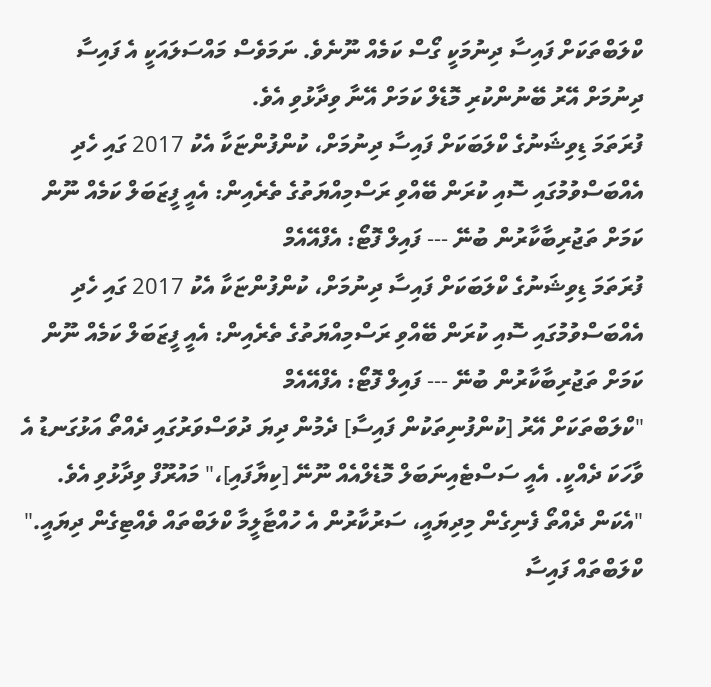ކްލަބްތަކަށް ފައިސާ ދިނުމަކީ ގޯސް ކަމެއް ނޫނެވެ. ނަމަވެސް މައްސަލައަކީ އެ ފައިސާ ދިނުމަށް އޭރު ބޭނުންކުރި މޮޑެލް ކަމަށް އޭނާ ވިދާޅުވި އެވެ.
ފުރަތަމަ ޑިވިޝަނުގެ ކްލަބަކަށް ފައިސާ ދިނުމަށް، ކުންފުންޏަކާ އެކު 2017 ގައި ހެދި އެއްބަސްވުމުގައި ސޮއި ކުރަން ބޭއްވި ރަސްމިއްޔަތުގެ ތެރެއިން: އެއީ ފީޒަބަލް ކަމެއް ނޫން ކަމަށް ތަޖުރިބާކާރުން ބުނޭ --- ފައިލް ފޮޓޯ: އެފްއޭއެމް
ފުރަތަމަ ޑިވިޝަނުގެ ކްލަބަކަށް ފައިސާ ދިނުމަށް، ކުންފުންޏަކާ އެކު 2017 ގައި ހެދި އެއްބަސްވުމުގައި ސޮއި ކުރަން ބޭއްވި ރަސްމިއްޔަތުގެ ތެރެއިން: އެއީ ފީޒަބަލް ކަމެއް ނޫން ކަމަށް ތަޖުރިބާކާރުން ބުނޭ --- ފައިލް ފޮޓޯ: އެފްއޭއެމް
"ކްލަބްތަކަށް އޭރު [ކުންފުނިތަކުން ފައިސާ] ދެމުން ދިޔަ ދުވަސްވަރުގައި ދެއްތޯ އަޅުގަނޑު އެ ވާހަކަ ދެއްކީ. އެއީ ސަސްޓެއިނަބަލް މޮޑެލްއެއް ނޫނޭ [ކިޔާފައި]،" މައުރޫފް ވިދާޅުވި އެވެ.
"އެކަން ދެއްތޯ ފެނިގެން މިދިޔައީ، ސަރުކާރުން އެ ހުއްޓާލީމާ ކްލަބްތައް ވެއްޓިގެން ދިޔައީ."
ކްލަބްތައް ފައިސާ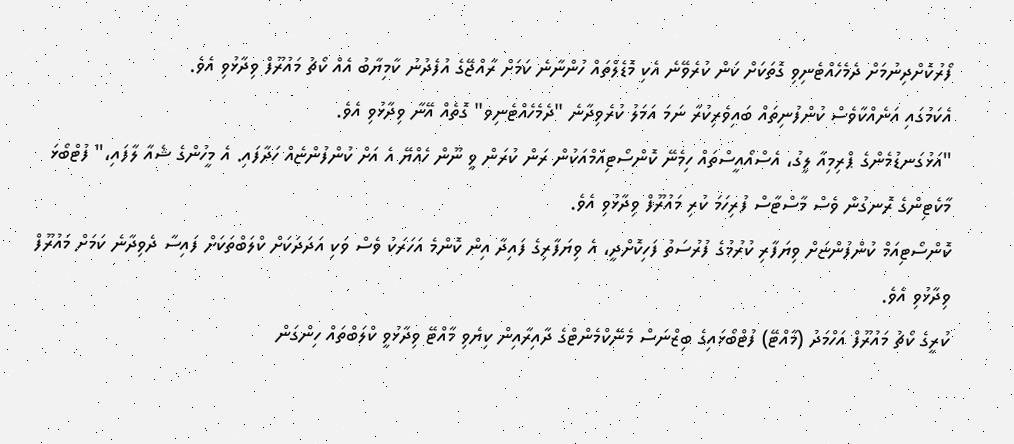ފޯރުކޮށްދިނުމަށް ދެމެހެއްޓެނިވި ގޮތަކަށް ކަން ކުރެވޭނެ އެކި މޮޑެލްތައް ހުންނާނެ ކަމަށް ރާއްޖޭގެ އުފެދުނު ކާމިޔާބު އެއް ކޯޗު މައުރޫފް ވިދާޅުވި އެވެ.
އެކަމުގައި އަނެއްކާވެސް ކުންފުނިތައް ބައިވެރިކުރާ ނަމަ އަމަލު ކުރެވިދާނެ "ދެމެހެއްޓެނިވ" ގޮތެއް އޭނާ ވިދާޅުވި އެވެ.
"އަޅުގަނޑުމެންގެ ޕްރިމިއާ ލީގު، އެސްއޯއީސްތައް ހިމެނޭ ކޮންސޯޓިއަމްއަކުން ރަން ކުރަން ވީ ނޫން ހެއްޔޭ އެ އަށް ކުންފުންޏެއް ހަދާފައި. އެ މީހުންގެ ޝެއާ ލާފައި،" ފުޓްބޯޅަ މާކެޓިންގެ ރޮނގުން ވެސް މާސްޓާސް ފުރިހަމަ ކުރި މައުރޫފް ވިދާޅުވި އެވެ.
ކޮންސޯޓިއަމް ކުންފުންޏަށް ވިޔަފާރި ކުރުމުގެ ފުރުސަތު ފަހިކޮށްދީ، އެ ވިޔަފާރިގެ ފައިދާ އިން ކޮންމެ އަހަރަކު ވެސް ވަކި އަދަދަކަށް ކްލަބްތަކަށް ފައިސާ ދެވިދާނެ ކަމަށް މައުރޫފް ވިދާޅުވި އެވެ.
ކުރީގެ ކޯޗު މައުރޫފް އަހްމަދު (މާއްޓޭ) ފުޓްބޯޅައިގެ ބިޒްނަސް މެނޭކްމެންޓްގެ ދާއިރާއިން ކިޔެވި މާއްޓޭ ވިދާޅުވީ ކްލަބްތައް ހިންގަން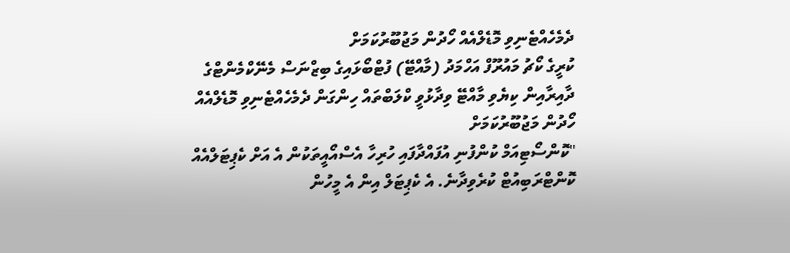ދެމެހެއްޓެނިވި މޮޑެލްއެއް ހޯދުން މަޖުބޫރުކަމަށް
ކުރީގެ ކޯޗު މައުރޫފް އަހްމަދު (މާއްޓޭ) ފުޓްބޯޅައިގެ ބިޒްނަސް މެނޭކްމެންޓްގެ ދާއިރާއިން ކިޔެވި މާއްޓޭ ވިދާޅުވީ ކްލަބްތައް ހިންގަން ދެމެހެއްޓެނިވި މޮޑެލްއެއް ހޯދުން މަޖުބޫރުކަމަށް
"ކޮންސޯޓިއަމް ކުންފުނި އުފައްދާފައި ހުރިހާ އެސްއޯއީތަކުން އެ އަށް ކެޕިޓަލްއެއް ކޮންޓްރަބިއުޓް ކުރެވިދާނެ. އެ ކެޕިޓަލް އިން އެ މީހުން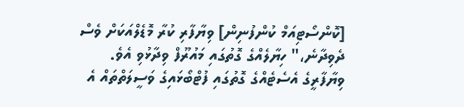[ކޮންސޯޓިއަމް ކުންފުނިން] ވިޔާފާރި ކުރާ މޮޑެލްއަކަށް ވެސް ދެވިދާނެ،" ހިޔާލެއްގެ ގޮތުގައި މައުރޫފް ވިދާޅުވި އެވެ.
ވިޔާފާރީގެ އެސެޓެއްގެ ގޮތުގައި ފުޓްބޯޅައިގެ ވަސީލަތްތައް އެ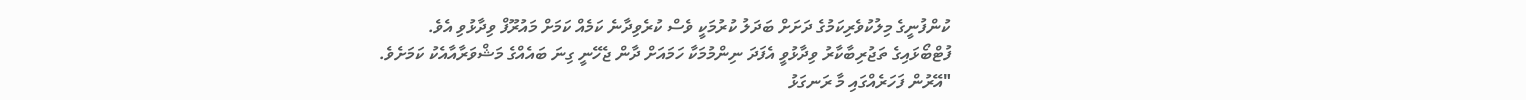ކުންފުނީގެ މިލުކުވެރިކަމުގެ ދަށަށް ބަދަލު ކުރުމަކީ ވެސް ކުރެވިދާނެ ކަމެއް ކަމަށް މައުރޫފް ވިދާޅުވި އެވެ.
ފުޓްބޯޅައިގެ ތަޖުރިބާކާރު ވިދާޅުވީ އެފަދަ ނިންމުމަކާ ހަމައަށް ދާން ޖެހޭނީ ގިނަ ބައެއްގެ މަޝްވަރާއާއެކު ކަމަށެވެ.
"އޭރުން ފަހަރެއްގައި މާ ރަނގަޅު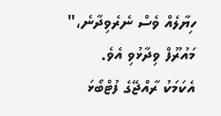ހިޔާލެއް ވެސް ނެރެވިދާނެ،" މައުރޫފް ވިދާޅުވި އެވެ.
އެކަމަކު ރާއްޖޭގެ ފުޓްބޯޅަ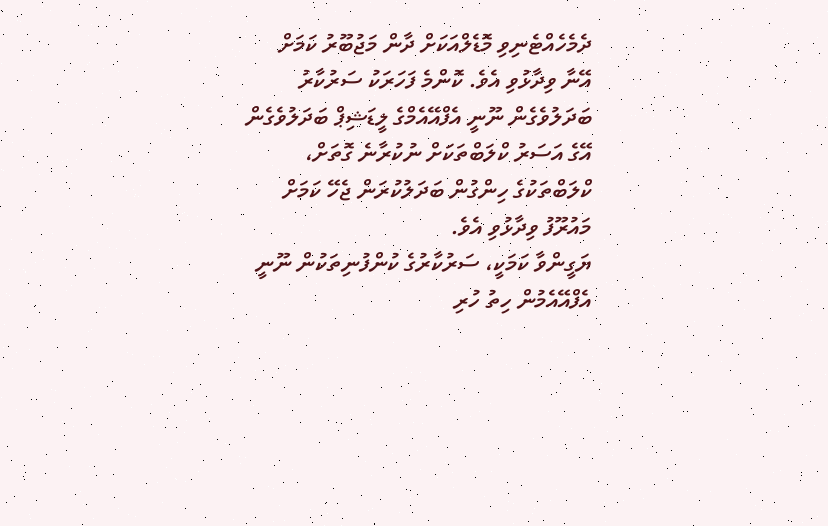ދެމެހެއްޓެނިވި މޮޑެލްއަކަށް ދާން މަޖުބޫރު ކަމަށް އޭނާ ވިދާޅުވި އެވެ. ކޮންމެ ފަހަރަކު ސަރުކާރު ބަދަލުވެގެން ނޫނީ އެފްއޭއެމްގެ ލީޑަޝިޕް ބަދަލުވެގެން އޭގެ އަސަރު ކްލަބްތަކަށް ނުކުރާނެ ގޮތަށް، ކްލަބްތަކުގެ ހިންގުން ބަދަލުކުރަން ޖެހޭ ކަމަށް މައުރޫފު ވިދާޅުވި އެވެ.
ޔަގީންވާ ކަމަކީ، ސަރުކާރުގެ ކުންފުނިތަކުން ނޫނީ އެފްއޭއެމުން ހިތު ހުރި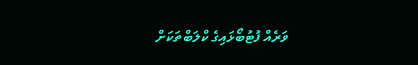ވަރެއް ފުޓުބޯޅައިގެ ކްލަބްތަކަށް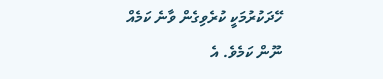ހޭދަކުރުމަކީ ކުރެވިގެން ވާނެ ކަމެއް ނޫން ކަމެވެ. އެ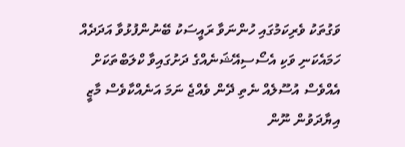ވަގުތަކު ވެރިކަމުގައި ހުންނަވާ ރައީސަކު ބޭނުންފުޅުވާ އަދަދެއް ހަމައެކަނި ވަކި އެސޯސިއޭޝަނެއްގެ ދަށުގައިވާ ކްލަބްތަކަށް އެއްވެސް އުސޫލެއް ނެތި ދޭން ވެއްޖެ ނަމަ އަނެއްކާވެސް މާޒީ އިޔާދަވުން ނޫން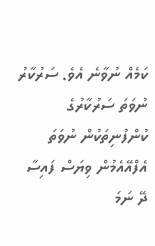ކަމެއް ނުވާނެ އެވެ. ސަރުކާރު ނުވަތަ ސަރުކާރުގެ ކުންފުނިތަކުން ނުވަތަ އެފްއޭއެމުން ވިޔަސް ފައިސާ ދޭ ނަމަ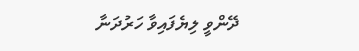ދޭންވީ ލިޔެފައިވާ ހަރުދަނާ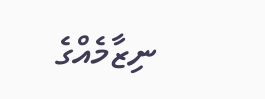ނިޒާމެއްގެ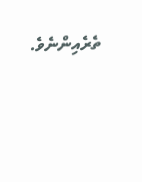ތެރެއިންނެވެ.